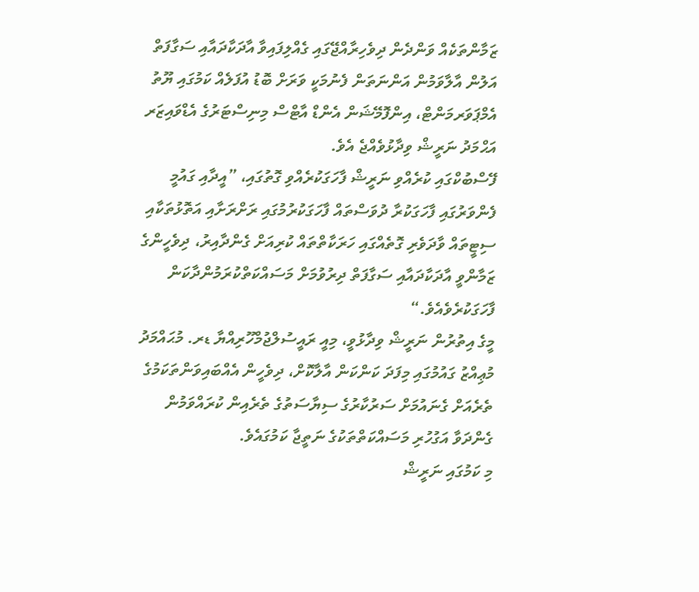ޒަމާންތަކެއް ވަންދެން ދިވެހިރާއްޖޭގައި ގެއްލިފައިވާ އާދަކާދައާއި ސަގާފަތް އަލުން އާލާވަމުން އަންނަތަން ފެނުމަކީ ވަރަށް ބޮޑު އުފަލެއް ކަމުގައި ޔޫތު އެމްޕަވަރމަންޓް، އިންފޮމޭޝަން އެންޑް އާޓްސް މިނިސްޓަރުގެ އެޑްވައިޒަރ އަޙްމަދު ނަރީޝް ވިދާޅުވެއްޖެ އެވެ.
ފޭސްބުކްގައި ކުރެއްވި ނަރީޝް ފާހަގަކުރެއްވި ގޮތުގައި، ”އީދާއި ގައުމީ ފެންވަރުގައި ފާހަގަކުރާ ދުވަސްތައް ފާހަގަކުރުމުގައި ރަށްރަށާއި އަތޮޅުތަކާއި ސިޓީތައް ވާދަވެރި ގޮތެއްގައި ހަރަކާތްތައް ކުރިއަށް ގެންދާއިރު، ދިވެހީންގެ ޒަމާންވީ އާދަކާދައާއި ސަގާފަތް ދިރުވުމަށް މަސައްކަތްކުރަމުންދާކަން ފާހަގަކުރެވެއެވެ.“
މީގެ އިތުރުން ނަރީޝް ވިދާޅުވީ، މިއީ ރައީސުލްޖުމްހޫރިއްޔާ ޑރ. މުޙައްމަދު މުޢިއްޒު ގައުމުގައި މިފަދަ ކަންކަން އާލާކޮށް، ދިވެހީން އެއްބައިވަންތަކަމުގެ ތެރެއަށް ގެނައުމަށް ސަރުކާރުގެ ސިޔާސަތުގެ ތެރެއިން ކުރައްވަމުން ގެންދަވާ އަގުހުރި މަސައްކަތްތަކުގެ ނަތީޖާ ކަމުގައެވެ.
މި ކަމުގައި ނަރީޝް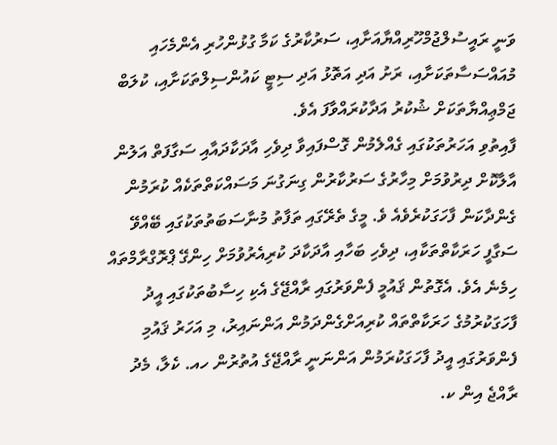ވަނީ ރައީސުލްޖުމްހޫރިއްޔާއަށާއި، ސަރުކާރުގެ ކަމާ ގުޅުންހުރި އެންމެހައި މުއައްސަސާތަކަށާއި، ރަށު އަދި އަތޮޅު އަދި ސިޓީ ކައުންސިލްތަކަށާއި، ކުލަބް ޖަމްޢިއްޔާތަކަށް ޝުކުރު އަދާކުރައްވާފަ އެވެ.
ފާއިތުވި އަހަރުތަކުގައި ގެއްލެމުން ގޮސްފައިވާ ދިވެހި އާދަކާދައާއި ސަގާފަތް އަލުން އާލާކޮށް ދިރުވުމަށް މިހާރުގެ ސަރުކާރުން ގިނަގުނަ މަސައްކަތްތަކެއް ކުރަމުން ގެންދާކަން ފާހަގަކުރެވެއެ ވެ. މީގެ ތެރޭގައި ތަފާތު މުނާސަބަތުތަކުގައި ބޭއްވޭ ސަގާފީ ހަރަކާތްތަކާއި، ދިވެހި ބަހާއި އާދަކާދަ ކުރިއެރުވުމަށް ހިންގޭ ޕްރޮގްރާމްތައް ހިމެނެ އެވެ. އެގޮތުން ޤައުމީ ފެންވަރުގައި ރާއްޖޭގެ އެކި ހިސާބުތަކުގައި އީދު ފާހަގަކުރުމުގެ ހަރަކާތްތައް ކުރިއަށްގެންދަމުން އަންނައިރު، މި އަހަރު ޤައުމި ފެންވަރުގައި އީދު ފާހަގަކުރަމުން އަންނަނީ ރާއްޖޭގެ އުތުރުން ހއ. ކެލާ، މެދު ރާއްޖެ އިން ކ.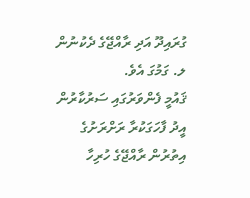ގުރައިދޫ އަދި ރާއްޖޭގެ ދެކުނުން ލ. ގަމުގަ އެވެ.
ޤައުމީ ފެންވަރުގައި ސަރުކާރުން އީދު ފާހަގަކުރާ ރަށްރަށުގެ އިތުރުން ރާއްޖޭގެ ހުރިހާ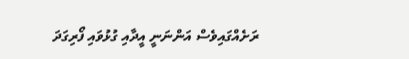ރަށެއްގައިވެސް އަންނަނީ އީދާއި ގުޅުވައި ފޯރިގަދަ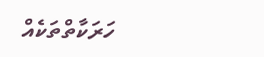ހަރަކާތްތަކެއް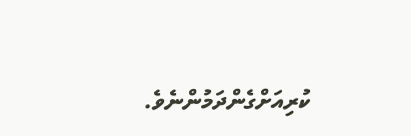ކުރިއަށްގެންދަމުންނެވެ.